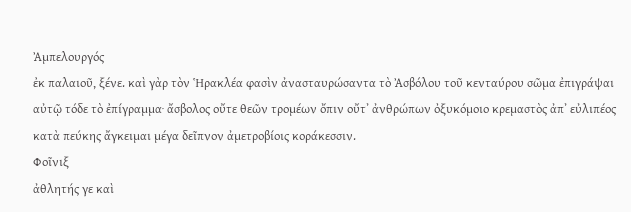Ἀμπελουργός
ἐκ παλαιοῦ, ξένε. καὶ γὰρ τὸν Ἡρακλέα φασὶν ἀνασταυρώσαντα τὸ Ἀσβόλου τοῦ κενταύρου σῶμα ἐπιγράψαι αὐτῷ τόδε τὸ ἐπίγραμμα· ἄσβολος οὔτε θεῶν τρομέων ὄπιν οὔτʼ ἀνθρώπων ὀξυκόμοιο κρεμαστὸς ἀπʼ εὐλιπέος κατὰ πεύκης ἄγκειμαι μέγα δεῖπνον ἀμετροβίοις κοράκεσσιν.
Φοῖνιξ
ἀθλητής γε καὶ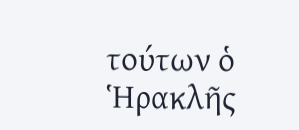τούτων ὁ Ἡρακλῆς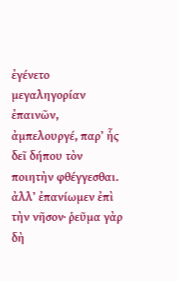ἐγένετο μεγαληγορίαν ἐπαινῶν, ἀμπελουργέ, παρʼ ἧς δεῖ δήπου τὸν ποιητὴν φθέγγεσθαι. ἀλλʼ ἐπανίωμεν ἐπὶ τὴν νῆσον· ῥεῦμα γὰρ δὴ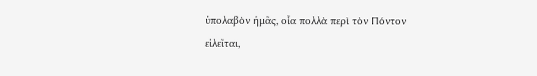ὑπολαβὸν ἡμᾶς, οἷα πολλὰ περὶ τὸν Πόντον εἱλεῖται,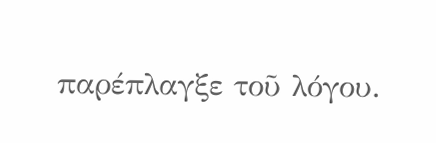παρέπλαγξε τοῦ λόγου.